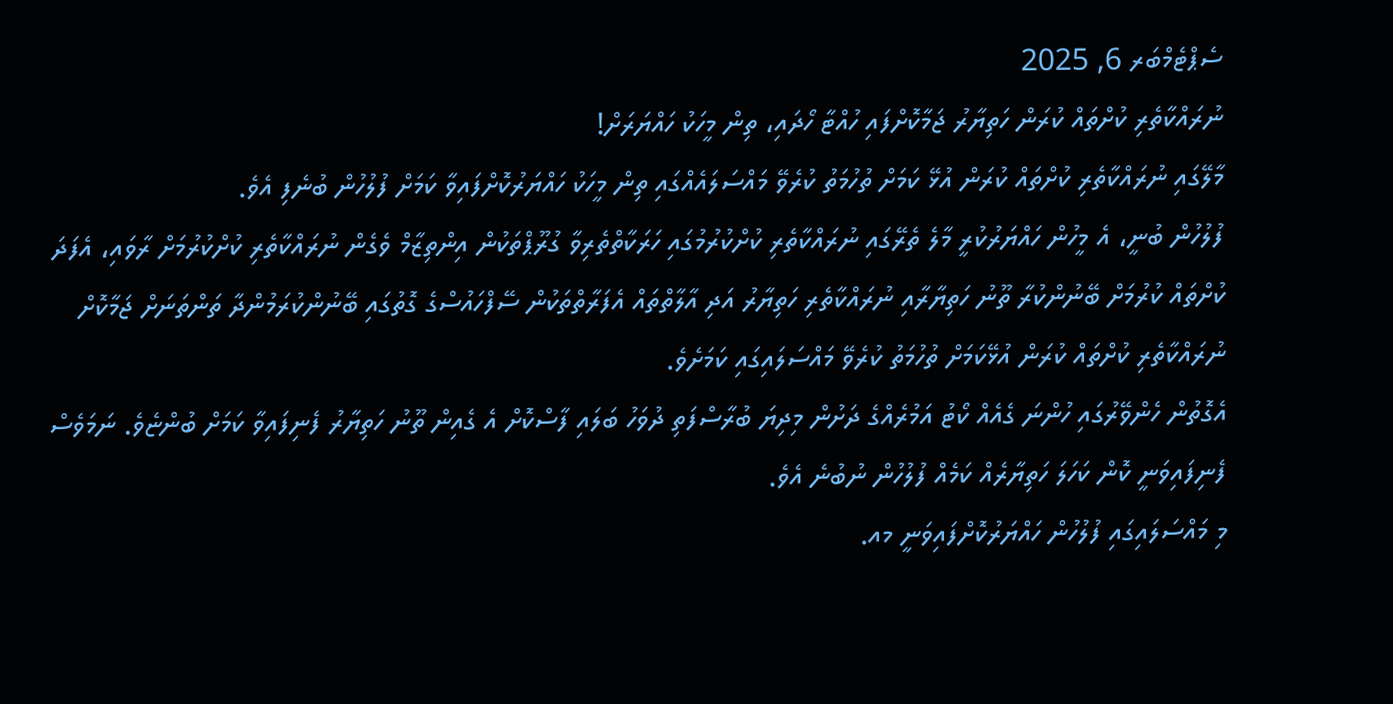ސެޕްޓެމްބަރ 6, 2025
ނުރައްކާތެރި ކުށްތައް ކުރަން ހަތިޔާރު ޖަމާކޮށްފައި ހުއްޓާ ހޯދައި، ތިން މީހަކު ހައްޔަރަށް!
މާލޭގައި ނުރައްކާތެރި ކުށްތައް ކުރަން އުޅޭ ކަމަށް ތުހުމަތު ކުރެވޭ މައްސަލައެއްގައި ތިން މީހަކު ހައްޔަރުކޮށްފައިވާ ކަމަށް ފުލުހުން ބުނެފި އެވެ.
ފުލުހުން ބުނީ، އެ މީހުން ހައްޔަރުކުރީ މާލެ ތެރޭގައި ނުރައްކާތެރި ކުށްކުރުމުގައި ހަރަކާތްތެރިވާ ގުރޫޕްތަކުން އިންތިޒާމް ވެގެން ނުރައްކާތެރި ކުށްކުރުމަށް ރާވައި، އެފަދަ ކުށްތައް ކުރުމަށް ބޭނުންކުރާ ތޫނު ހަތިޔާރާއި ނުރައްކާތެރި ހަތިޔާރު އަދި އާލާތްތައް އެފަރާތްތަކުން ސޭފްހައުސްގެ ގޮތުގައި ބޭނުންކުރަމުންދާ ތަންތަނަށް ޖަމާކޮށް ނުރައްކާތެރި ކުށްތައް ކުރަން އުޅޭކަމަށް ތުހުމަތު ކުރެވޭ މައްސަލައިގައި ކަމަށެވެ.
އެގޮތުން ހެންވޭރުގައި ހުންނަ ގެއެއް ކޯޓު އަމުރެއްގެ ދަށުން މިދިޔަ ބުރާސްފަތި ދުވަހު ބަލައި ފާސްކޮށް އެ ގެއިން ތޫނު ހަތިޔާރު ފެނިފައިވާ ކަމަށް ބުންޏެވެ. ނަމަވެސް ފެނިފައިވަނީ ކޮން ކަހަލަ ހަތިޔާރެއް ކަމެއް ފުލުހުން ނުބުނެ އެވެ.
މި މައްސަލައިގައި ފުލުހުން ހައްޔަރުކޮށްފައިވަނީ މއ.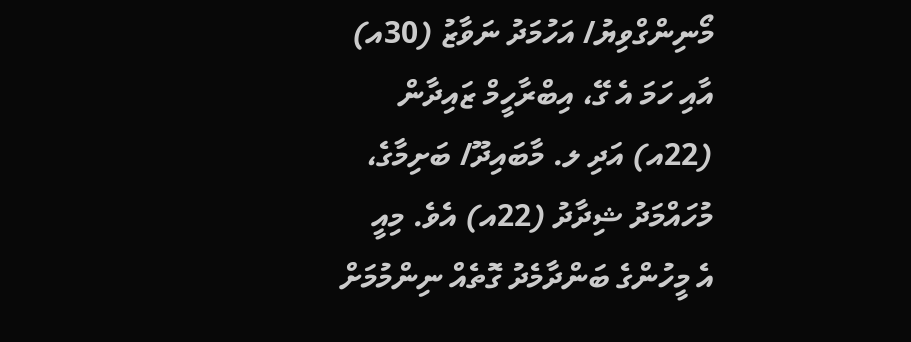މޯނިންގްވިޔު/ އަހުމަދު ނަވާޒު (30އ) އާއި ހަމަ އެ ގޭ، އިބްރާހީމް ޒައިދާން (22އ) އަދި ލ. މާބައިދޫ/ ބަށިމާގެ، މުހައްމަދު ޝިދާދު (22އ) އެވެ. މިއީ
އެ މީހުންގެ ބަންދާމެދު ގޮތެއް ނިންމުމަށް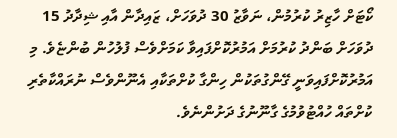ކޯޓަށް ހާޒިރު ކުރުމުން، ނަވާޒު 30 ދުވަހަށް، ޒައިދާން އާއި ޝިދާދު 15 ދުވަހަށް ބަންދު ކުރުމަށް އަމުރުކޮށްފައިވާ ކަމަށްވެސް ފުލުހުން ބުންޏެވެ. މި އަމުރުކޮށްފައިވަނީ ގޭންގުތަކުން ހިންގާ ކުށްތަކާއި އެނޫންވެސް ނުރައްކާތެރި ކުށްތައް ހުއްޓުވުމުގެ ގާނޫނުގެ ދަށުންނެވެ.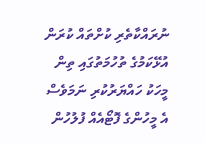ނުރައްކާތެރި ކުށްތައް ކުރަން އުޅޭކަމުގެ ތުހުމަތުގައި ތިން މީހަކު ހައްޔަރުކުރި ނަމަވެސް އެ މީހުންގެ ފޮޓޯއެއް ފުލުހުން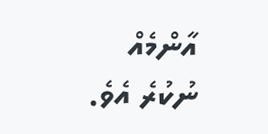އާންމެއް ނުކުރެ އެވެ.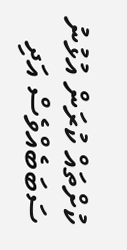ކުށްތައް ކުރަން އުޅުނު ސަބަބެއްވެސް އަދި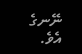ނޭނގެ އެވެ.